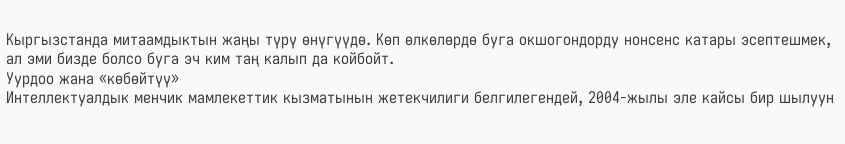Кыргызстанда митаамдыктын жаңы түрү өнүгүүдө. Көп өлкөлөрдө буга окшогондорду нонсенс катары эсептешмек, ал эми бизде болсо буга эч ким таң калып да койбойт.
Уурдоо жана «көбөйтүү»
Интеллектуалдык менчик мамлекеттик кызматынын жетекчилиги белгилегендей, 2004-жылы эле кайсы бир шылуун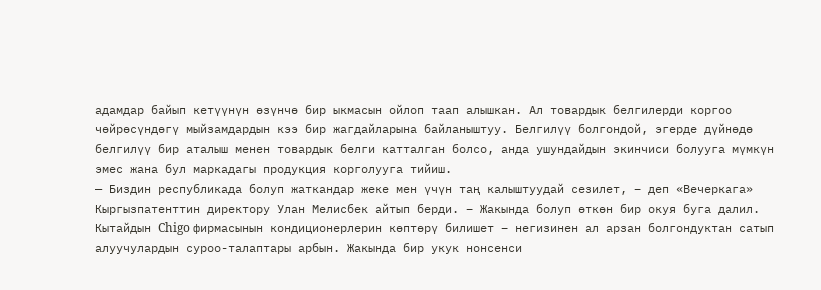адамдар байып кетүүнүн өзүнчө бир ыкмасын ойлоп таап алышкан. Ал товардык белгилерди коргоо чөйрөсүндөгү мыйзамдардын кээ бир жагдайларына байланыштуу. Белгилүү болгондой, эгерде дүйнөдө белгилүү бир аталыш менен товардык белги катталган болсо, анда ушундайдын экинчиси болууга мүмкүн эмес жана бул маркадагы продукция корголууга тийиш.
— Биздин республикада болуп жаткандар жеке мен үчүн таң калыштуудай сезилет, – деп «Вечеркага» Кыргызпатенттин директору Улан Мелисбек айтып берди. – Жакында болуп өткөн бир окуя буга далил. Кытайдын Chigo фирмасынын кондиционерлерин көптөрү билишет – негизинен ал арзан болгондуктан сатып алуучулардын суроо-талаптары арбын. Жакында бир укук нонсенси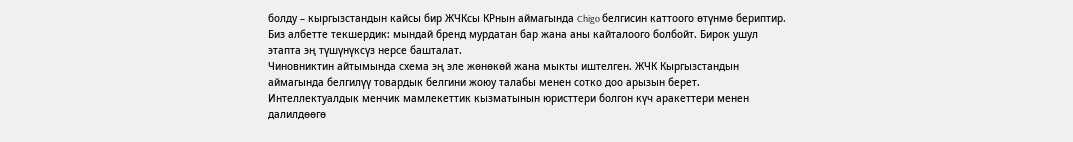болду – кыргызстандын кайсы бир ЖЧКсы КРнын аймагында Chigo белгисин каттоого өтүнмө бериптир. Биз албетте текшердик: мындай бренд мурдатан бар жана аны кайталоого болбойт. Бирок ушул этапта эң түшүнүксүз нерсе башталат.
Чиновниктин айтымында схема эң эле жөнөкөй жана мыкты иштелген. ЖЧК Кыргызстандын аймагында белгилүү товардык белгини жоюу талабы менен сотко доо арызын берет. Интеллектуалдык менчик мамлекеттик кызматынын юристтери болгон күч аракеттери менен далилдөөгө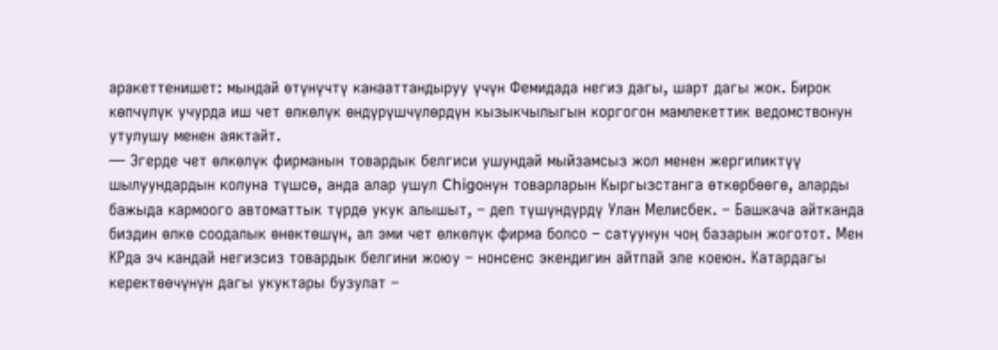аракеттенишет: мындай өтүнүчтү канааттандыруу үчүн Фемидада негиз дагы, шарт дагы жок. Бирок көпчүлүк учурда иш чет өлкөлүк өндүрүшчүлөрдүн кызыкчылыгын коргогон мамлекеттик ведомствонун утулушу менен аяктайт.
— Эгерде чет өлкөлүк фирманын товардык белгиси ушундай мыйзамсыз жол менен жергиликтүү шылуундардын колуна түшсө, анда алар ушул Chigoнун товарларын Кыргызстанга өткөрбөөгө, аларды бажыда кармоого автоматтык түрдө укук алышыт, – деп түшүндүрдү Улан Мелисбек. – Башкача айтканда биздин өлкө соодалык өнөктөшүн, ал эми чет өлкөлүк фирма болсо – сатуунун чоң базарын жоготот. Мен КРда эч кандай негизсиз товардык белгини жоюу – нонсенс экендигин айтпай эле коеюн. Катардагы керектөөчүнүн дагы укуктары бузулат –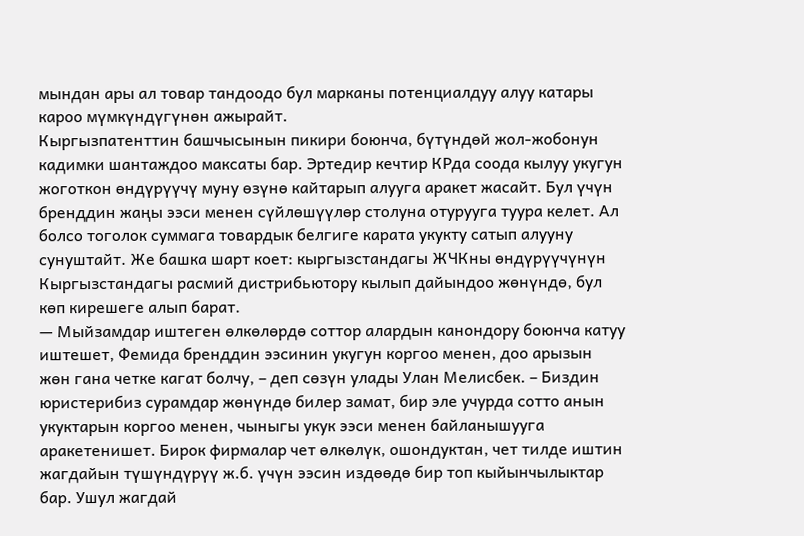мындан ары ал товар тандоодо бул марканы потенциалдуу алуу катары кароо мүмкүндүгүнөн ажырайт.
Кыргызпатенттин башчысынын пикири боюнча, бүтүндөй жол-жобонун кадимки шантаждоо максаты бар. Эртедир кечтир КРда соода кылуу укугун жоготкон өндүрүүчү муну өзүнө кайтарып алууга аракет жасайт. Бул үчүн бренддин жаңы ээси менен сүйлөшүүлөр столуна отурууга туура келет. Ал болсо тоголок суммага товардык белгиге карата укукту сатып алууну сунуштайт. Же башка шарт коет: кыргызстандагы ЖЧКны өндүрүүчүнүн Кыргызстандагы расмий дистрибьютору кылып дайындоо жөнүндө, бул көп кирешеге алып барат.
— Мыйзамдар иштеген өлкөлөрдө соттор алардын канондору боюнча катуу иштешет, Фемида бренддин ээсинин укугун коргоо менен, доо арызын жөн гана четке кагат болчу, – деп сөзүн улады Улан Мелисбек. – Биздин юристерибиз сурамдар жөнүндө билер замат, бир эле учурда сотто анын укуктарын коргоо менен, чыныгы укук ээси менен байланышууга аракетенишет. Бирок фирмалар чет өлкөлүк, ошондуктан, чет тилде иштин жагдайын түшүндүрүү ж.б. үчүн ээсин издөөдө бир топ кыйынчылыктар бар. Ушул жагдай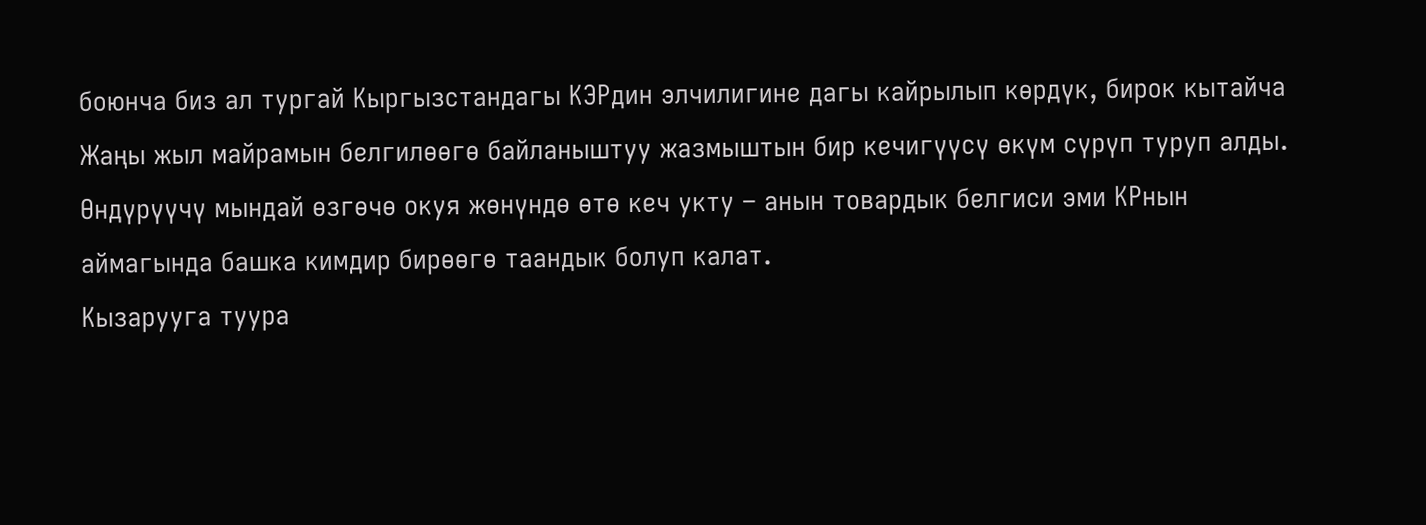боюнча биз ал тургай Кыргызстандагы КЭРдин элчилигине дагы кайрылып көрдүк, бирок кытайча Жаңы жыл майрамын белгилөөгө байланыштуу жазмыштын бир кечигүүсү өкүм сүрүп туруп алды. Өндүрүүчү мындай өзгөчө окуя жөнүндө өтө кеч укту – анын товардык белгиси эми КРнын аймагында башка кимдир бирөөгө таандык болуп калат.
Кызарууга туура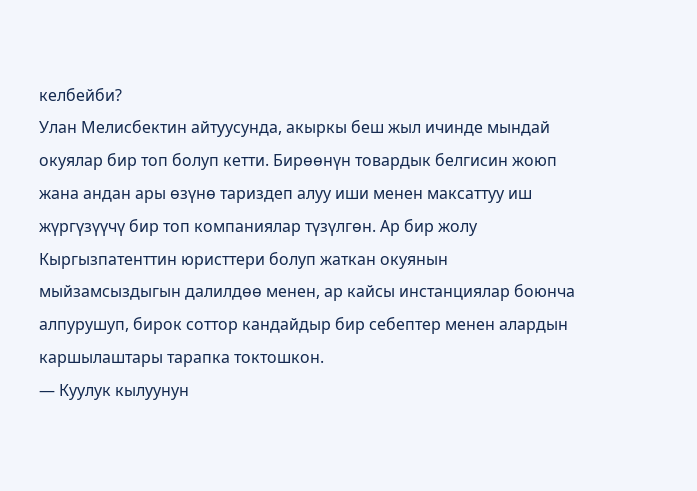келбейби?
Улан Мелисбектин айтуусунда, акыркы беш жыл ичинде мындай окуялар бир топ болуп кетти. Бирөөнүн товардык белгисин жоюп жана андан ары өзүнө тариздеп алуу иши менен максаттуу иш жүргүзүүчү бир топ компаниялар түзүлгөн. Ар бир жолу Кыргызпатенттин юристтери болуп жаткан окуянын мыйзамсыздыгын далилдөө менен, ар кайсы инстанциялар боюнча алпурушуп, бирок соттор кандайдыр бир себептер менен алардын каршылаштары тарапка токтошкон.
— Куулук кылуунун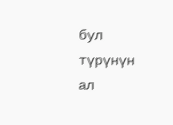бул түрүнүн ал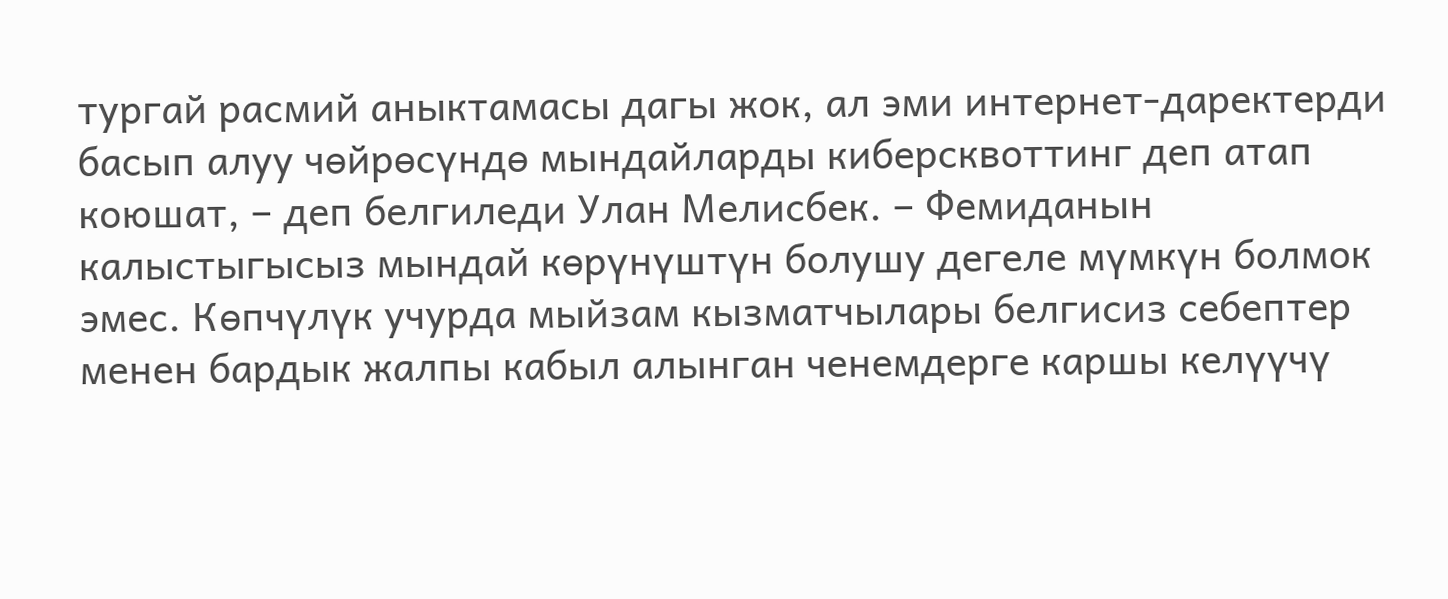тургай расмий аныктамасы дагы жок, ал эми интернет-даректерди басып алуу чөйрөсүндө мындайларды киберсквоттинг деп атап коюшат, – деп белгиледи Улан Мелисбек. – Фемиданын калыстыгысыз мындай көрүнүштүн болушу дегеле мүмкүн болмок эмес. Көпчүлүк учурда мыйзам кызматчылары белгисиз себептер менен бардык жалпы кабыл алынган ченемдерге каршы келүүчү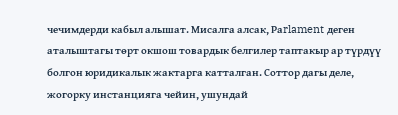чечимдерди кабыл алышат. Мисалга алсак, Раrlament деген аталыштагы төрт окшош товардык белгилер таптакыр ар түрдүү болгон юридикалык жактарга катталган. Соттор дагы деле, жогорку инстанцияга чейин, ушундай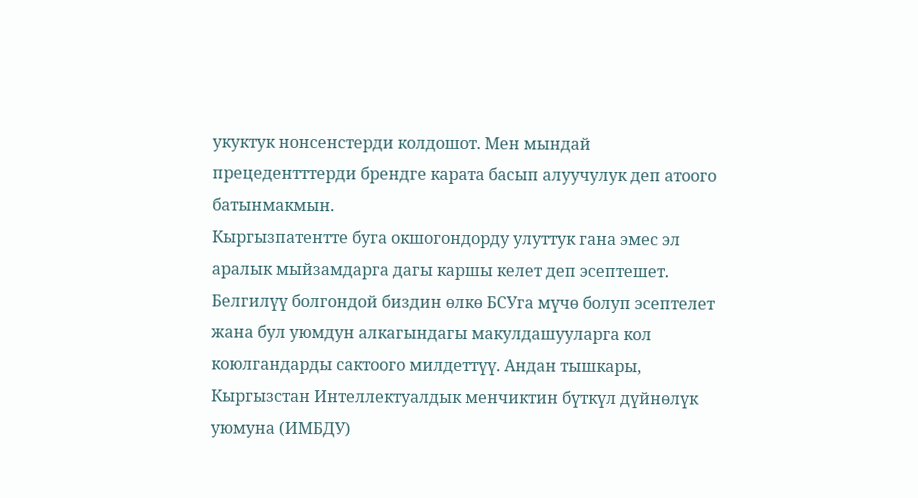укуктук нонсенстерди колдошот. Мен мындай прецедентттерди брендге карата басып алуучулук деп атоого батынмакмын.
Кыргызпатентте буга окшогондорду улуттук гана эмес эл аралык мыйзамдарга дагы каршы келет деп эсептешет. Белгилүү болгондой биздин өлкө БСУга мүчө болуп эсептелет жана бул уюмдун алкагындагы макулдашууларга кол коюлгандарды сактоого милдеттүү. Андан тышкары, Кыргызстан Интеллектуалдык менчиктин бүткүл дүйнөлүк уюмуна (ИМБДУ)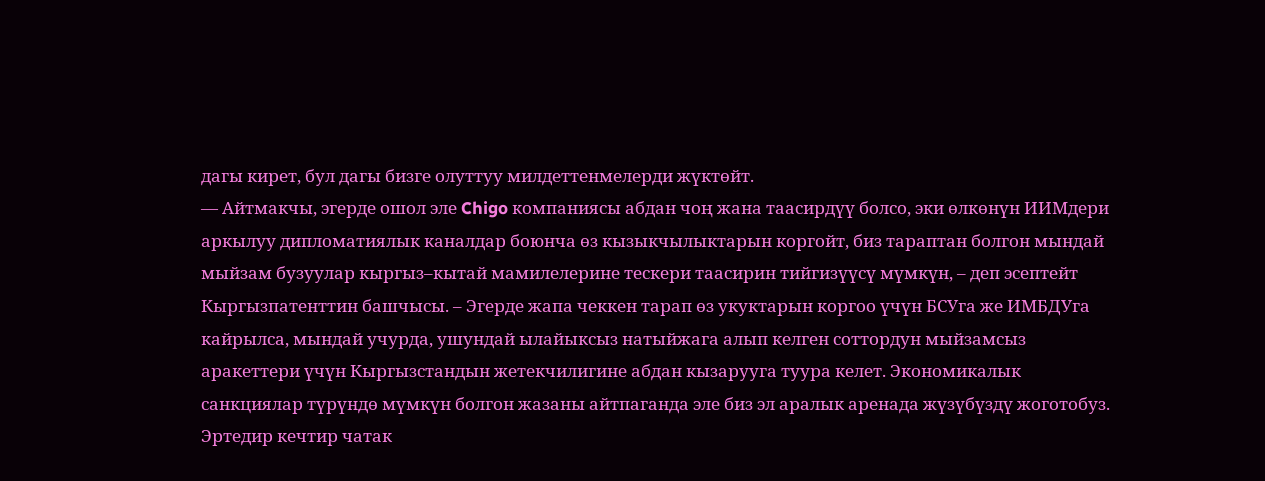дагы кирет, бул дагы бизге олуттуу милдеттенмелерди жүктөйт.
— Айтмакчы, эгерде ошол эле Chigo компаниясы абдан чоң жана таасирдүү болсо, эки өлкөнүн ИИМдери аркылуу дипломатиялык каналдар боюнча өз кызыкчылыктарын коргойт, биз тараптан болгон мындай мыйзам бузуулар кыргыз–кытай мамилелерине тескери таасирин тийгизүүсү мүмкүн, – деп эсептейт Кыргызпатенттин башчысы. – Эгерде жапа чеккен тарап өз укуктарын коргоо үчүн БСУга же ИМБДУга кайрылса, мындай учурда, ушундай ылайыксыз натыйжага алып келген соттордун мыйзамсыз аракеттери үчүн Кыргызстандын жетекчилигине абдан кызарууга туура келет. Экономикалык санкциялар түрүндө мүмкүн болгон жазаны айтпаганда эле биз эл аралык аренада жүзүбүздү жоготобуз. Эртедир кечтир чатак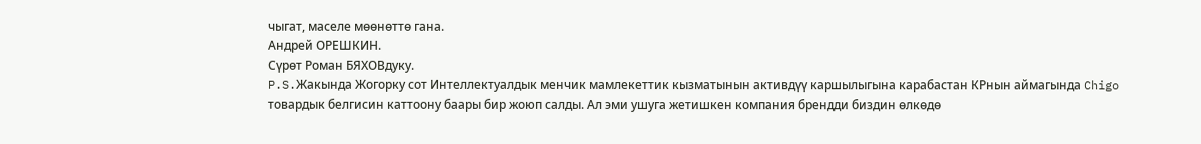чыгат, маселе мөөнөттө гана.
Андрей ОРЕШКИН.
Сүрөт Роман БЯХОВдуку.
P.S.Жакында Жогорку сот Интеллектуалдык менчик мамлекеттик кызматынын активдүү каршылыгына карабастан КРнын аймагында Chigo товардык белгисин каттоону баары бир жоюп салды. Ал эми ушуга жетишкен компания брендди биздин өлкөдө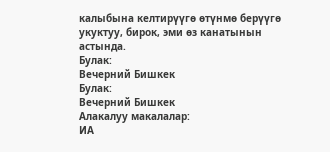калыбына келтирүүгө өтүнмө берүүгө укуктуу, бирок, эми өз канатынын астында.
Булак:
Вечерний Бишкек
Булак:
Вечерний Бишкек
Алакалуу макалалар:
ИА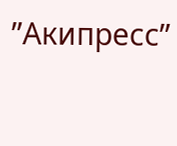”Акипресс”